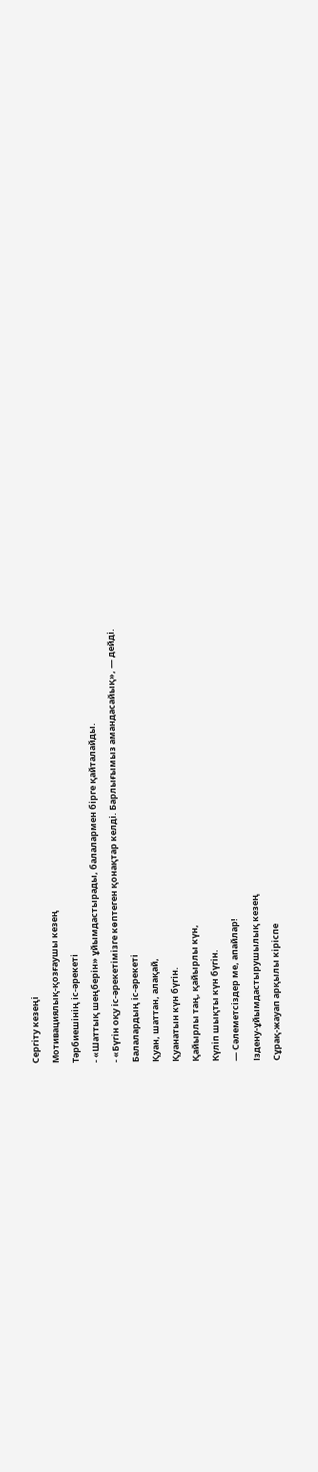Сергіту кезеңі
Мотивациялық-қозғаушы кезең
Тәрбиешінің іс-әрекеті
- «Шаттық шеңберін» ұйымдастырады, балалармен бірге қайталайды.
- «Бүгін оқу іс-әрекетімізге көптеген қонақтар келді. Барлығымыз амандасайық», — дейді.
Балалардың іс-әрекеті
Қуан, шаттан, алақай,
Қуанатын күн бүгін.
Қайырлы таң, қайырлы күн,
Күліп шықты күн бүгін.
— Сәлеметсіздер ме, апайлар!
Іздену-ұйымдастырушылық кезең
Сұрақ-жауап арқылы кіріспе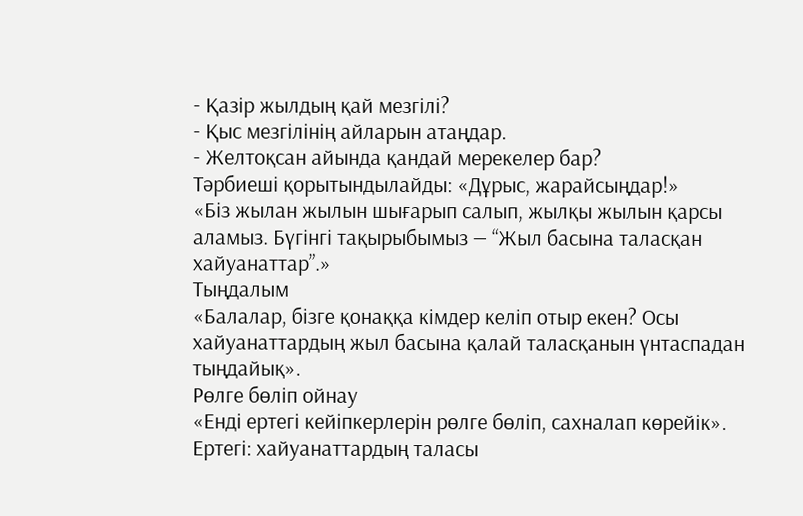- Қазір жылдың қай мезгілі?
- Қыс мезгілінің айларын атаңдар.
- Желтоқсан айында қандай мерекелер бар?
Тәрбиеші қорытындылайды: «Дұрыс, жарайсыңдар!»
«Біз жылан жылын шығарып салып, жылқы жылын қарсы аламыз. Бүгінгі тақырыбымыз — “Жыл басына таласқан хайуанаттар”.»
Тыңдалым
«Балалар, бізге қонаққа кімдер келіп отыр екен? Осы хайуанаттардың жыл басына қалай таласқанын үнтаспадан тыңдайық».
Рөлге бөліп ойнау
«Енді ертегі кейіпкерлерін рөлге бөліп, сахналап көрейік».
Ертегі: хайуанаттардың таласы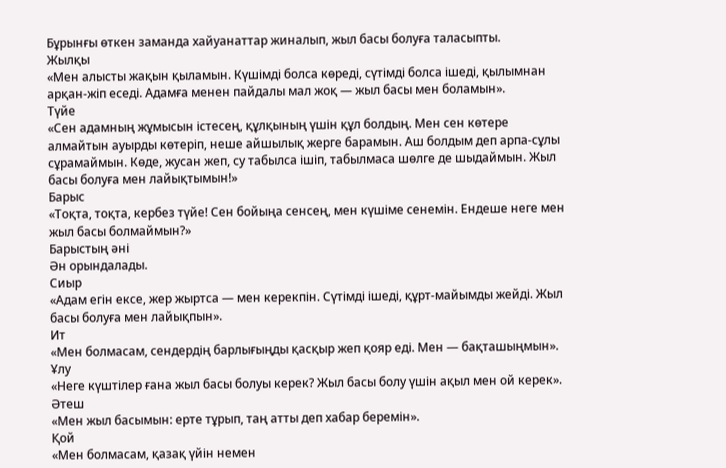Бұрынғы өткен заманда хайуанаттар жиналып, жыл басы болуға таласыпты.
Жылқы
«Мен алысты жақын қыламын. Күшімді болса көреді, сүтімді болса ішеді, қылымнан арқан-жіп еседі. Адамға менен пайдалы мал жоқ — жыл басы мен боламын».
Түйе
«Сен адамның жұмысын істесең, құлқының үшін құл болдың. Мен сен көтере алмайтын ауырды көтеріп, неше айшылық жерге барамын. Аш болдым деп арпа-сұлы сұрамаймын. Көде, жусан жеп, су табылса ішіп, табылмаса шөлге де шыдаймын. Жыл басы болуға мен лайықтымын!»
Барыс
«Тоқта, тоқта, кербез түйе! Сен бойыңа сенсең, мен күшіме сенемін. Ендеше неге мен жыл басы болмаймын?»
Барыстың әні
Ән орындалады.
Сиыр
«Адам егін ексе, жер жыртса — мен керекпін. Сүтімді ішеді, құрт-майымды жейді. Жыл басы болуға мен лайықпын».
Ит
«Мен болмасам, сендердің барлығыңды қасқыр жеп қояр еді. Мен — бақташыңмын».
Ұлу
«Неге күштілер ғана жыл басы болуы керек? Жыл басы болу үшін ақыл мен ой керек».
Әтеш
«Мен жыл басымын: ерте тұрып, таң атты деп хабар беремін».
Қой
«Мен болмасам, қазақ үйін немен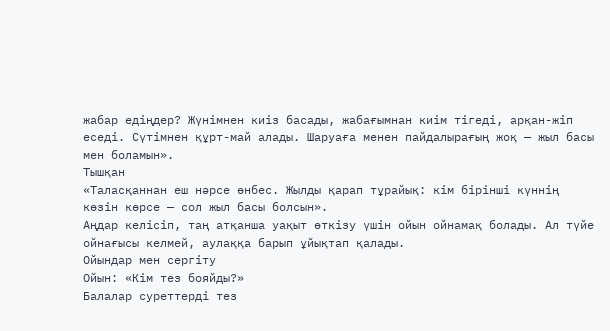жабар едіңдер? Жүнімнен киіз басады, жабағымнан киім тігеді, арқан-жіп еседі. Сүтімнен құрт-май алады. Шаруаға менен пайдалырағың жоқ — жыл басы мен боламын».
Тышқан
«Таласқаннан еш нәрсе өнбес. Жылды қарап тұрайық: кім бірінші күннің көзін көрсе — сол жыл басы болсын».
Аңдар келісіп, таң атқанша уақыт өткізу үшін ойын ойнамақ болады. Ал түйе ойнағысы келмей, аулаққа барып ұйықтап қалады.
Ойындар мен сергіту
Ойын: «Кім тез бояйды?»
Балалар суреттерді тез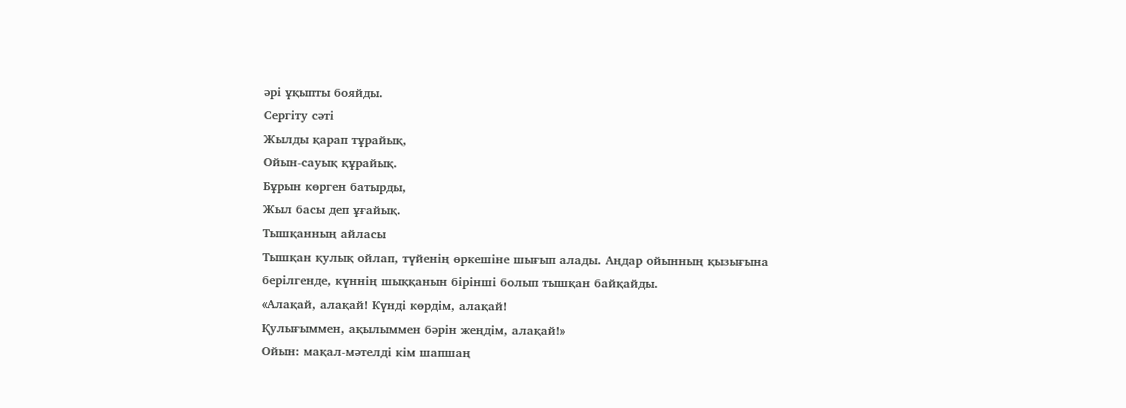әрі ұқыпты бояйды.
Сергіту сәті
Жылды қарап тұрайық,
Ойын-сауық құрайық.
Бұрын көрген батырды,
Жыл басы деп ұғайық.
Тышқанның айласы
Тышқан қулық ойлап, түйенің өркешіне шығып алады. Аңдар ойынның қызығына берілгенде, күннің шыққанын бірінші болып тышқан байқайды.
«Алақай, алақай! Күнді көрдім, алақай!
Қулығыммен, ақылыммен бәрін жеңдім, алақай!»
Ойын: мақал-мәтелді кім шапшаң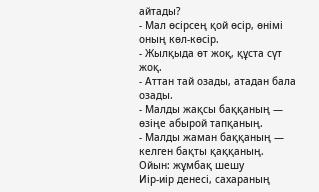айтады?
- Мал өсірсең қой өсір, өнімі оның көл-көсір.
- Жылқыда өт жоқ, құста сүт жоқ.
- Аттан тай озады, атадан бала озады.
- Малды жақсы баққаның — өзіңе абырой тапқаның.
- Малды жаман баққаның — келген бақты қаққаның.
Ойын: жұмбақ шешу
Иір-иір денесі, сахараның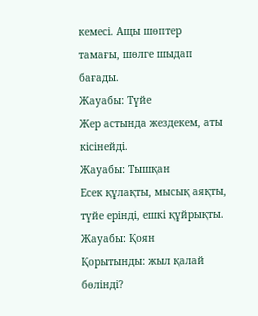кемесі. Ащы шөптер тамағы, шөлге шыдап бағады.
Жауабы: Түйе
Жер астында жездекем, аты кісінейді.
Жауабы: Тышқан
Есек құлақты, мысық аяқты, түйе ерінді, ешкі құйрықты.
Жауабы: Қоян
Қорытынды: жыл қалай бөлінді?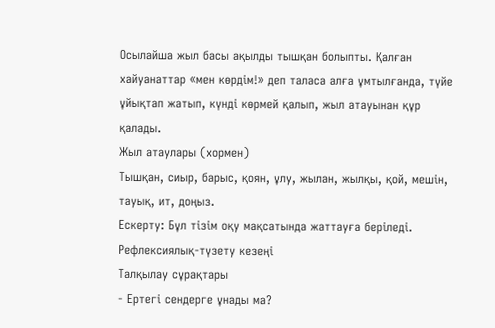Осылайша жыл басы ақылды тышқан болыпты. Қалған хайуанаттар «мен көрдім!» деп таласа алға ұмтылғанда, түйе ұйықтап жатып, күнді көрмей қалып, жыл атауынан құр қалады.
Жыл атаулары (хормен)
Тышқан, сиыр, барыс, қоян, ұлу, жылан, жылқы, қой, мешін, тауық, ит, доңыз.
Ескерту: Бұл тізім оқу мақсатында жаттауға беріледі.
Рефлексиялық-түзету кезеңі
Талқылау сұрақтары
- Ертегі сендерге ұнады ма?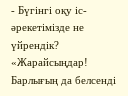- Бүгінгі оқу іс-әрекетімізде не үйрендік?
«Жарайсыңдар! Барлығың да белсенді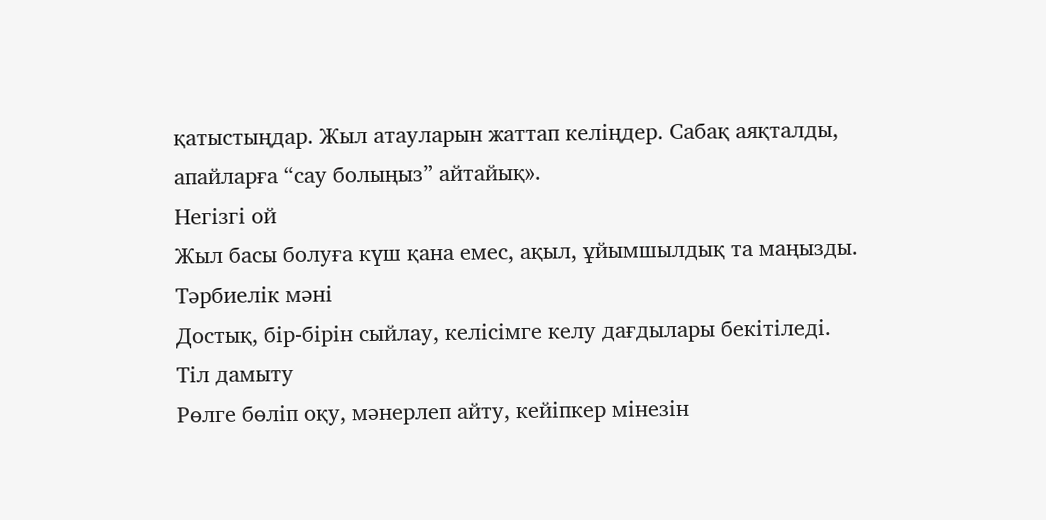қатыстыңдар. Жыл атауларын жаттап келіңдер. Сабақ аяқталды, апайларға “сау болыңыз” айтайық».
Негізгі ой
Жыл басы болуға күш қана емес, ақыл, ұйымшылдық та маңызды.
Тәрбиелік мәні
Достық, бір-бірін сыйлау, келісімге келу дағдылары бекітіледі.
Тіл дамыту
Рөлге бөліп оқу, мәнерлеп айту, кейіпкер мінезін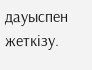дауыспен жеткізу.